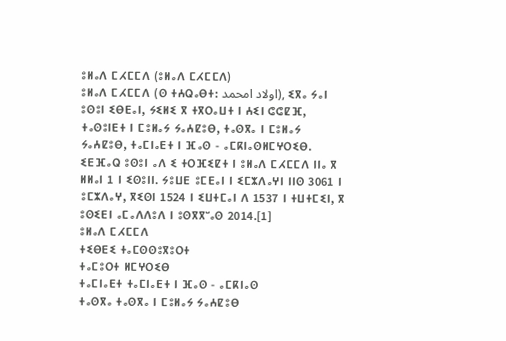ⵓⵍⴰⴷ ⵎⵃⵎⵎⴷ (ⵓⵍⴰⴷ ⵎⵃⵎⵎⴷ)
ⵓⵍⴰⴷ ⵎⵃⵎⵎⴷ (ⵙ ⵜⵄⵕⴰⴱⵜ: اولاد امحمد), ⵉⴳⴰ ⵢⴰⵏ ⵓⵙⵓⵏ ⵉⴱⴹⴰⵏ, ⵢⵉⵍⵉ ⴳ ⵜⴳⵔⴰⵡⵜ ⵏ ⵄⵉⵏ ⵛⵛⵇⴼ, ⵜⴰⵙⵓⵏⴹⵜ ⵏ ⵎⵓⵍⴰⵢ ⵢⴰⵄⵇⵓⴱ, ⵜⴰⵙⴳⴰ ⵏ ⵎⵓⵍⴰⵢ ⵢⴰⵄⵇⵓⴱ, ⵜⴰⵎⵏⴰⴹⵜ ⵏ ⴼⴰⵙ - ⴰⵎⴽⵏⴰⵙⵍⵎⵖⵔⵉⴱ. ⵉⴹⴼⴰⵕ ⵓⵙⵓⵏ ⴰⴷ ⵉ ⵜⵔⴼⵉⵇⵜ ⵏ ⵓⵍⴰⴷ ⵎⵃⵎⵎⴷ ⵏⵏⴰ ⴳ ⵍⵍⴰⵏ 1 ⵏ ⵉⵙⵓⵏⵏ. ⵢⵓⵡⴹ ⵓⵎⴹⴰⵏ ⵏ ⵉⵎⵣⴷⴰⵖⵏ ⵏⵏⵙ 3061 ⵏ ⵓⵎⵣⴷⴰⵖ, ⴳⵉⵙⵏ 1524 ⵏ ⵉⵡⵜⵎⴰⵏ ⴷ 1537 ⵏ ⵜⵡⵜⵎⵉⵏ, ⴳ ⵓⵙⵉⴹⵏ ⴰⵎⴰⴷⴷⵓⴷ ⵏ ⵓⵙⴳⴳⵯⴰⵙ 2014.[1]
ⵓⵍⴰⴷ ⵎⵃⵎⵎⴷ
ⵜⵉⴱⴹⵉ ⵜⴰⵎⵙⵙⵓⴳⵓⵔⵜ
ⵜⴰⵎⵓⵔⵜ ⵍⵎⵖⵔⵉⴱ
ⵜⴰⵎⵏⴰⴹⵜ ⵜⴰⵎⵏⴰⴹⵜ ⵏ ⴼⴰⵙ - ⴰⵎⴽⵏⴰⵙ
ⵜⴰⵙⴳⴰ ⵜⴰⵙⴳⴰ ⵏ ⵎⵓⵍⴰⵢ ⵢⴰⵄⵇⵓⴱ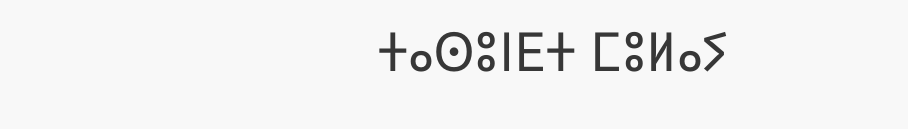ⵜⴰⵙⵓⵏⴹⵜ ⵎⵓⵍⴰⵢ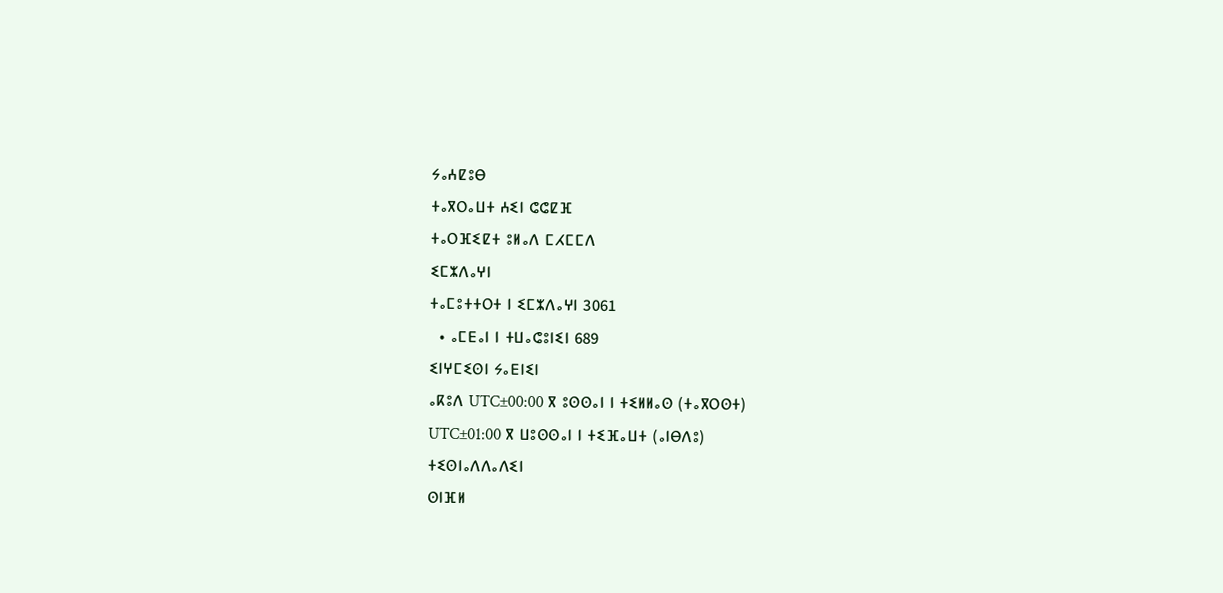ⵢⴰⵄⵇⵓⴱ
ⵜⴰⴳⵔⴰⵡⵜ ⵄⵉⵏ ⵛⵛⵇⴼ
ⵜⴰⵔⴼⵉⵇⵜ ⵓⵍⴰⴷ ⵎⵃⵎⵎⴷ
ⵉⵎⵣⴷⴰⵖⵏ
ⵜⴰⵎⵓⵜⵜⵔⵜ ⵏ ⵉⵎⵣⴷⴰⵖⵏ 3061
  • ⴰⵎⴹⴰⵏ ⵏ ⵜⵡⴰⵛⵓⵏⵉⵏ 689
ⵉⵏⵖⵎⵉⵙⵏ ⵢⴰⴹⵏⵉⵏ
ⴰⴽⵓⴷ UTC±00:00 ⴳ ⵓⵙⵙⴰⵏ ⵏ ⵜⵉⵍⵍⴰⵙ (ⵜⴰⴳⵔⵙⵜ)
UTC±01:00 ⴳ ⵡⵓⵙⵙⴰⵏ ⵏ ⵜⵉⴼⴰⵡⵜ (ⴰⵏⴱⴷⵓ)
ⵜⵉⵙⵏⴰⴷⴷⴰⴷⵉⵏ
ⵙⵏⴼⵍ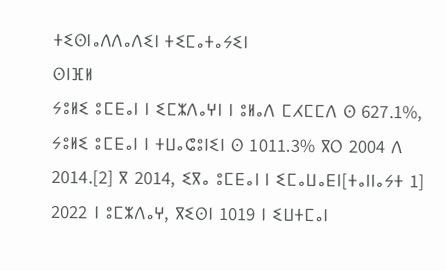ⵜⵉⵙⵏⴰⴷⴷⴰⴷⵉⵏ ⵜⵉⵎⴰⵜⴰⵢⵉⵏ
ⵙⵏⴼⵍ
ⵢⵓⵍⵉ ⵓⵎⴹⴰⵏ ⵏ ⵉⵎⵣⴷⴰⵖⵏ ⵏ ⵓⵍⴰⴷ ⵎⵃⵎⵎⴷ ⵙ 627.1%, ⵢⵓⵍⵉ ⵓⵎⴹⴰⵏ ⵏ ⵜⵡⴰⵛⵓⵏⵉⵏ ⵙ 1011.3% ⴳⵔ 2004 ⴷ 2014.[2] ⴳ 2014, ⵉⴳⴰ ⵓⵎⴹⴰⵏ ⵏ ⵉⵎⴰⵡⴰⴹⵏ[ⵜⴰⵏⵏⴰⵢⵜ 1] 2022 ⵏ ⵓⵎⵣⴷⴰⵖ, ⴳⵉⵙⵏ 1019 ⵏ ⵉⵡⵜⵎⴰⵏ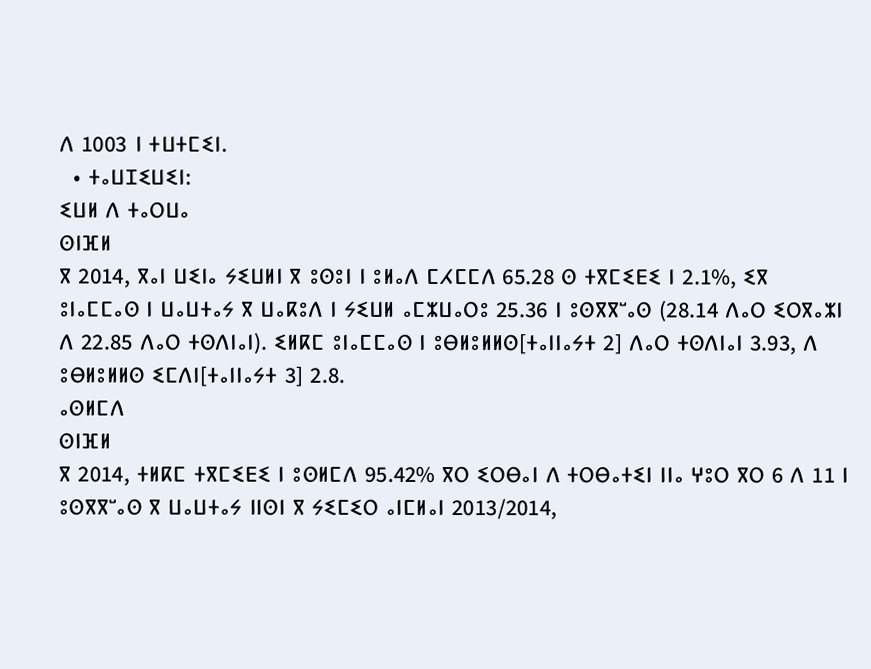ⴷ 1003 ⵏ ⵜⵡⵜⵎⵉⵏ.
  • ⵜⴰⵡⵊⵉⵡⵉⵏ:
ⵉⵡⵍ ⴷ ⵜⴰⵔⵡⴰ
ⵙⵏⴼⵍ
ⴳ 2014, ⴳⴰⵏ ⵡⵉⵏⴰ ⵢⵉⵡⵍⵏ ⴳ ⵓⵙⵓⵏ ⵏ ⵓⵍⴰⴷ ⵎⵃⵎⵎⴷ 65.28 ⵙ ⵜⴳⵎⵉⴹⵉ ⵏ 2.1%, ⵉⴳ ⵓⵏⴰⵎⵎⴰⵙ ⵏ ⵡⴰⵡⵜⴰⵢ ⴳ ⵡⴰⴽⵓⴷ ⵏ ⵢⵉⵡⵍ ⴰⵎⵣⵡⴰⵔⵓ 25.36 ⵏ ⵓⵙⴳⴳⵯⴰⵙ (28.14 ⴷⴰⵔ ⵉⵔⴳⴰⵣⵏ ⴷ 22.85 ⴷⴰⵔ ⵜⵙⴷⵏⴰⵏ). ⵉⵍⴽⵎ ⵓⵏⴰⵎⵎⴰⵙ ⵏ ⵓⴱⵍⵓⵍⵍⵙ[ⵜⴰⵏⵏⴰⵢⵜ 2] ⴷⴰⵔ ⵜⵙⴷⵏⴰⵏ 3.93, ⴷ ⵓⴱⵍⵓⵍⵍⵙ ⵉⵎⴷⵏ[ⵜⴰⵏⵏⴰⵢⵜ 3] 2.8.
ⴰⵙⵍⵎⴷ
ⵙⵏⴼⵍ
ⴳ 2014, ⵜⵍⴽⵎ ⵜⴳⵎⵉⴹⵉ ⵏ ⵓⵙⵍⵎⴷ 95.42% ⴳⵔ ⵉⵔⴱⴰⵏ ⴷ ⵜⵔⴱⴰⵜⵉⵏ ⵏⵏⴰ ⵖⵓⵔ ⴳⵔ 6 ⴷ 11 ⵏ ⵓⵙⴳⴳⵯⴰⵙ ⴳ ⵡⴰⵡⵜⴰⵢ ⵏⵏⵙⵏ ⴳ ⵢⵉⵎⵉⵔ ⴰⵏⵎⵍⴰⵏ 2013/2014,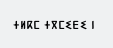ⵜⵍⴽⵎ ⵜⴳⵎⵉⴹⵉ ⵏ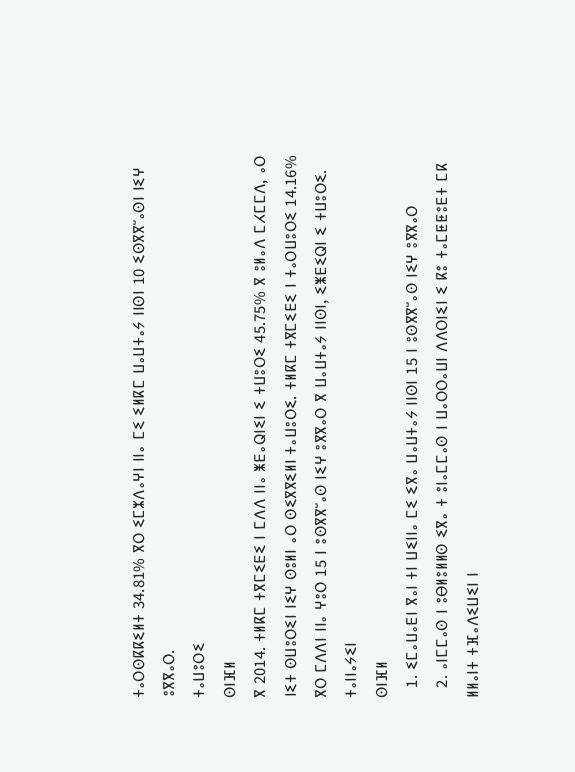ⵜⴰⵔⵙⴽⴽⵉⵍⵜ 34.81% ⴳⵔ ⵉⵎⵣⴷⴰⵖⵏ ⵏⵏⴰ ⵎⵉ ⵉⵍⴽⵎ ⵡⴰⵡⵜⴰⵢ ⵏⵏⵙⵏ 10 ⵉⵙⴳⴳⵯⴰⵙⵏ ⵏⵉⵖ ⵓⴳⴳⴰⵔ.
ⵜⴰⵡⵓⵔⵉ
ⵙⵏⴼⵍ
ⴳ 2014. ⵜⵍⴽⵎ ⵜⴳⵎⵉⴹⵉ ⵏ ⵎⴷⴷ ⵏⵏⴰ ⵥⴹⴰⵕⵏⵉⵏ ⵉ ⵜⵡⵓⵔⵉ 45.75% ⴳ ⵓⵍⴰⴷ ⵎⵃⵎⵎⴷ, ⴰⵔ ⵏⵉⵜ ⵙⵡⵓⵔⵉⵏ ⵏⵉⵖ ⵙⵓⵍⵏ ⴰⵔ ⵙⵉⴳⴳⵉⵍⵏ ⵜⴰⵡⵓⵔⵉ. ⵜⵍⴽⵎ ⵜⴳⵎⵉⴹⵉ ⵏ ⵜⴰⵔⵡⵓⵔⵉ 14.16% ⴳⵔ ⵎⴷⴷⵏ ⵏⵏⴰ ⵖⵓⵔ 15 ⵏ ⵓⵙⴳⴳⵯⴰⵙ ⵏⵉⵖ ⵓⴳⴳⴰⵔ ⴳ ⵡⴰⵡⵜⴰⵢ ⵏⵏⵙⵏ, ⵉⵥⴹⵉⵕⵏ ⵉ ⵜⵡⵓⵔⵉ.
ⵜⴰⵏⵏⴰⵢⵉⵏ
ⵙⵏⴼⵍ
  1. ⵉⵎⴰⵡⴰⴹⵏ ⴳⴰⵏ ⵜⵏ ⵡⵉⵏⵏⴰ ⵎⵉ ⵉⴳⴰ ⵡⴰⵡⵜⴰⵢ ⵏⵏⵙⵏ 15 ⵏ ⵓⵙⴳⴳⵯⴰⵙ ⵏⵉⵖ ⵓⴳⴳⴰⵔ
  2. ⴰⵏⵎⵎⴰⵙ ⵏ ⵓⴱⵍⵓⵍⵍⵙ ⵉⴳⴰ ⵜ ⵓⵏⴰⵎⵎⴰⵙ ⵏ ⵡⴰⵔⵔⴰⵡⵏ ⴷⴷⵔⵏⵉⵏ ⵉ ⴽⵓ ⵜⴰⵎⵟⵟⵓⴹⵜ ⵎⴽ ⵍⵍⴰⵏⵜ ⵜⴼⴰⴷⵉⵡⵉⵏ ⵏ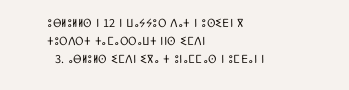ⵓⴱⵍⵓⵍⵍⵙ ⵏ 12 ⵏ ⵡⴰⵢⵢⵓⵔ ⴷⴰⵜ ⵏ ⵓⵙⵉⴹⵏ ⴳ ⵜⵓⵔⴷⵔⵜ ⵜⴰⵎⴰⵔⵔⴰⵡⵜ ⵏⵏⵙ ⵉⵎⴷⵏ
  3. ⴰⴱⵍⵓⵍⵙ ⵉⵎⴷⵏ ⵉⴳⴰ ⵜ ⵓⵏⴰⵎⵎⴰⵙ ⵏ ⵓⵎⴹⴰⵏ ⵏ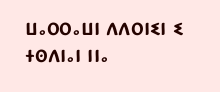ⵡⴰⵔⵔⴰⵡⵏ ⴷⴷⵔⵏⵉⵏ ⵉ ⵜⵙⴷⵏⴰⵏ ⵏⵏⴰ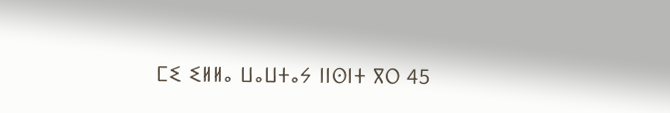ⵎⵉ ⵉⵍⵍⴰ ⵡⴰⵡⵜⴰⵢ ⵏⵏⵙⵏⵜ ⴳⵔ 45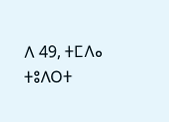ⴷ 49, ⵜⵎⴷⴰ ⵜⵓⴷⵔⵜ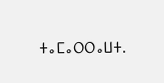ⵜⴰⵎⴰⵔⵔⴰⵡⵜ.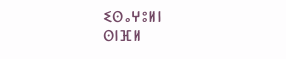ⵉⵙⴰⵖⵓⵍⵏ
ⵙⵏⴼⵍ